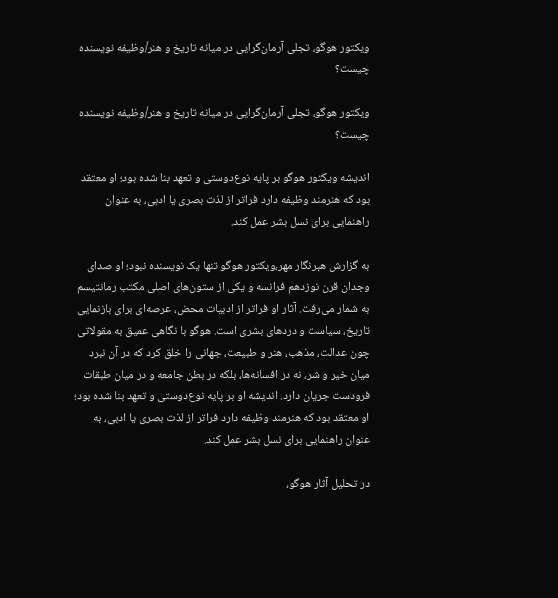ویکتور هوگو، تجلی آرمان‌گرایی در میانه تاریخ و هنر/وظیفه نویسنده چیست؟

ویکتور هوگو، تجلی آرمان‌گرایی در میانه تاریخ و هنر/وظیفه نویسنده چیست؟

اندیشه ویکتور هوگو بر پایه نوع‌دوستی و تعهد بنا شده بود؛ او معتقد بود که هنرمند وظیفه دارد فراتر از لذت بصری یا ادبی، به عنوان راهنمایی برای نسل بشر عمل کند.

به گزارش هبرنگار مهر،ویکتور هوگو تنها یک نویسنده نبود؛ او صدای وجدان قرن نوزدهم فرانسه و یکی از ستون‌های اصلی مکتب رمانتیسم به شمار می‌رفت. آثار او فراتر از ادبیات محض، عرصه‌ای برای بازنمایی تاریخ، سیاست و دردهای بشری است. هوگو با نگاهی عمیق به مقولاتی چون عدالت، مذهب، هنر و طبیعت، جهانی را خلق کرد که در آن نبرد میان خیر و شر، نه در افسانه‌ها، بلکه در بطن جامعه و در میان طبقات فرودست جریان دارد. اندیشه او بر پایه نوع‌دوستی و تعهد بنا شده بود؛ او معتقد بود که هنرمند وظیفه دارد فراتر از لذت بصری یا ادبی، به عنوان راهنمایی برای نسل بشر عمل کند.

در تحلیل آثار هوگو،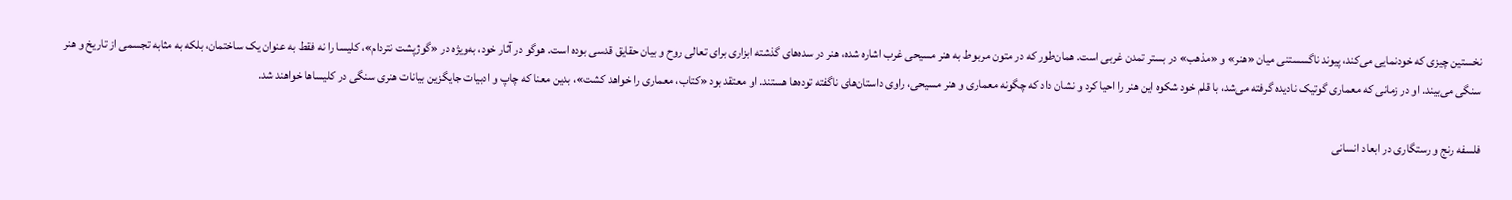نخستین چیزی که خودنمایی می‌کند، پیوند ناگسستنی میان «هنر» و «مذهب» در بستر تمدن غربی است. همان‌طور که در متون مربوط به هنر مسیحی غرب اشاره شده، هنر در سده‌های گذشته ابزاری برای تعالی روح و بیان حقایق قدسی بوده است. هوگو در آثار خود، به‌ویژه در «گوژپشت نتردام»، کلیسا را نه فقط به عنوان یک ساختمان، بلکه به مثابه تجسمی از تاریخ و هنر سنگی می‌بیند. او در زمانی که معماری گوتیک نادیده گرفته می‌شد، با قلم خود شکوه این هنر را احیا کرد و نشان داد که چگونه معماری و هنر مسیحی، راوی داستان‌های ناگفته توده‌ها هستند. او معتقد بود «کتاب، معماری را خواهد کشت»، بدین معنا که چاپ و ادبیات جایگزین بیانات هنری سنگی در کلیساها خواهند شد.

فلسفه رنج و رستگاری در ابعاد انسانی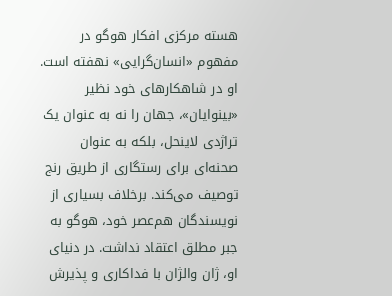هسته مرکزی افکار هوگو در مفهوم «انسان‌گرایی» نهفته است. او در شاهکارهای خود نظیر «بینوایان»، جهان را نه به عنوان یک تراژدی لاینحل، بلکه به عنوان صحنه‌ای برای رستگاری از طریق رنج توصیف می‌کند. برخلاف بسیاری از نویسندگان هم‌عصر خود، هوگو به جبر مطلق اعتقاد نداشت. در دنیای او، ژان والژان با فداکاری و پذیرش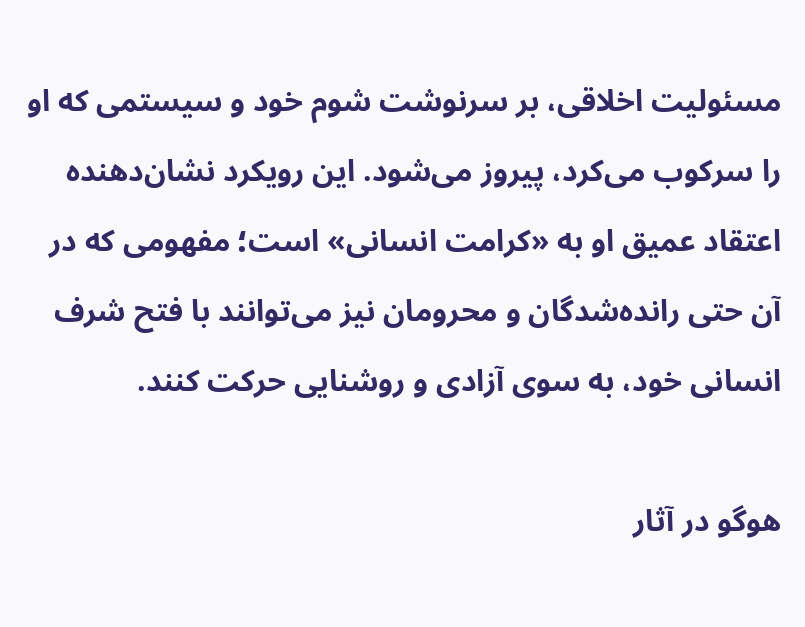مسئولیت اخلاقی، بر سرنوشت شوم خود و سیستمی که او را سرکوب می‌کرد، پیروز می‌شود. این رویکرد نشان‌دهنده اعتقاد عمیق او به «کرامت انسانی» است؛ مفهومی که در آن حتی رانده‌شدگان و محرومان نیز می‌توانند با فتح شرف انسانی خود، به سوی آزادی و روشنایی حرکت کنند.

هوگو در آثار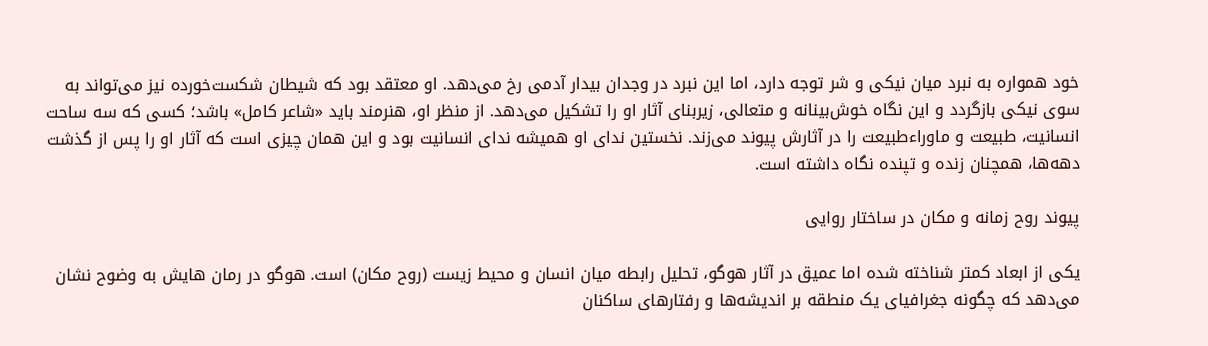خود همواره به نبرد میان نیکی و شر توجه دارد، اما این نبرد در وجدان بیدار آدمی رخ می‌دهد. او معتقد بود که شیطان شکست‌خورده نیز می‌تواند به سوی نیکی بازگردد و این نگاه خوش‌بینانه و متعالی، زیربنای آثار او را تشکیل می‌دهد. از منظر او، هنرمند باید «شاعر کامل» باشد؛ کسی که سه ساحت انسانیت، طبیعت و ماوراءطبیعت را در آثارش پیوند می‌زند. نخستین ندای او همیشه ندای انسانیت بود و این همان چیزی است که آثار او را پس از گذشت دهه‌ها، همچنان زنده و تپنده نگاه داشته است.

پیوند روح زمانه و مکان در ساختار روایی

یکی از ابعاد کمتر شناخته شده اما عمیق در آثار هوگو، تحلیل رابطه میان انسان و محیط زیست (روح مکان) است. هوگو در رمان هایش به وضوح نشان می‌دهد که چگونه جغرافیای یک منطقه بر اندیشه‌ها و رفتارهای ساکنان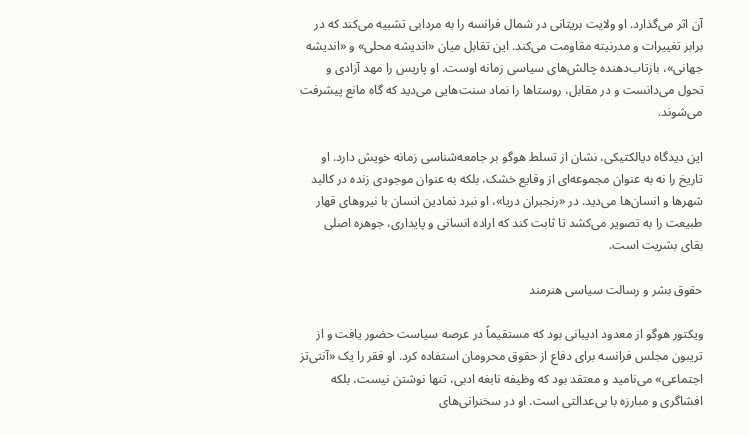آن اثر می‌گذارد. او ولایت بریتانی در شمال فرانسه را به مردابی تشبیه می‌کند که در برابر تغییرات و مدرنیته مقاومت می‌کند. این تقابل میان «اندیشه محلی» و «اندیشه جهانی»، بازتاب‌دهنده چالش‌های سیاسی زمانه اوست. او پاریس را مهد آزادی و تحول می‌دانست و در مقابل، روستاها را نماد سنت‌هایی می‌دید که گاه مانع پیشرفت می‌شوند.

این دیدگاه دیالکتیکی، نشان از تسلط هوگو بر جامعه‌شناسی زمانه خویش دارد. او تاریخ را نه به عنوان مجموعه‌ای از وقایع خشک، بلکه به عنوان موجودی زنده در کالبد شهرها و انسان‌ها می‌دید. در «رنجبران دریا»، او نبرد نمادین انسان با نیروهای قهار طبیعت را به تصویر می‌کشد تا ثابت کند که اراده انسانی و پایداری، جوهره اصلی بقای بشریت است.

حقوق بشر و رسالت سیاسی هنرمند

ویکتور هوگو از معدود ادیبانی بود که مستقیماً در عرصه سیاست حضور یافت و از تریبون مجلس فرانسه برای دفاع از حقوق محرومان استفاده کرد. او فقر را یک «آنتی‌تز اجتماعی» می‌نامید و معتقد بود که وظیفه نابغه ادبی، تنها نوشتن نیست، بلکه افشاگری و مبارزه با بی‌عدالتی است. او در سخنرانی‌های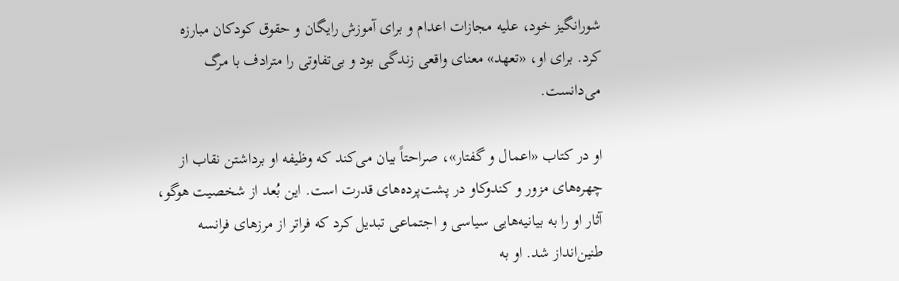شورانگیز خود، علیه مجازات اعدام و برای آموزش رایگان و حقوق کودکان مبارزه کرد. برای او، «تعهد» معنای واقعی زندگی بود و بی‌تفاوتی را مترادف با مرگ می‌دانست.

او در کتاب «اعمال و گفتار»، صراحتاً بیان می‌کند که وظیفه او برداشتن نقاب از چهره‌های مزور و کندوکاو در پشت‌پرده‌های قدرت است. این بُعد از شخصیت هوگو، آثار او را به بیانیه‌هایی سیاسی و اجتماعی تبدیل کرد که فراتر از مرزهای فرانسه طنین‌انداز شد. او به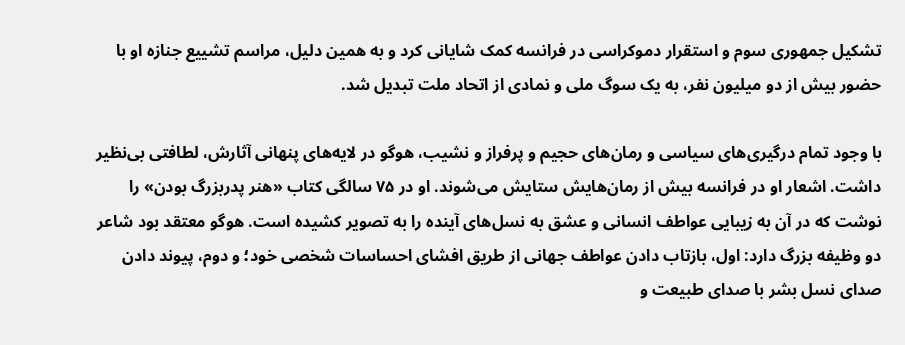تشکیل جمهوری سوم و استقرار دموکراسی در فرانسه کمک شایانی کرد و به همین دلیل، مراسم تشییع جنازه او با حضور بیش از دو میلیون نفر، به یک سوگ ملی و نمادی از اتحاد ملت تبدیل شد.

با وجود تمام درگیری‌های سیاسی و رمان‌های حجیم و پرفراز و نشیب، هوگو در لایه‌های پنهانی آثارش، لطافتی بی‌نظیر داشت. اشعار او در فرانسه بیش از رمان‌هایش ستایش می‌شوند. او در ۷۵ سالگی کتاب «هنر پدربزرگ بودن» را نوشت که در آن به زیبایی عواطف انسانی و عشق به نسل‌های آینده را به تصویر کشیده است. هوگو معتقد بود شاعر دو وظیفه بزرگ دارد: اول، بازتاب دادن عواطف جهانی از طریق افشای احساسات شخصی خود؛ و دوم، پیوند دادن صدای نسل بشر با صدای طبیعت و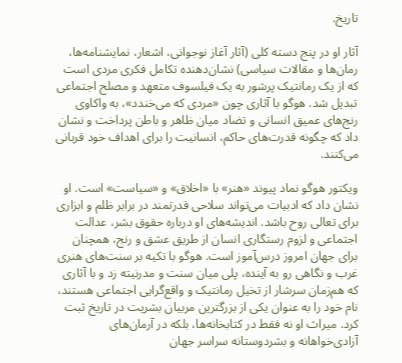تاریخ.

آثار او در پنج دسته کلی (آثار آغاز نوجوانی، اشعار، نمایشنامه‌ها، رمان‌ها و مقالات سیاسی) نشان‌دهنده تکامل فکری مردی است که از یک رمانتیک پرشور به یک فیلسوف متعهد و مصلح اجتماعی تبدیل شد. هوگو با آثاری چون «مردی که می‌خندد»، به واکاوی رنج‌های عمیق انسانی و تضاد میان ظاهر و باطن پرداخت و نشان داد که چگونه قدرت‌های حاکم، انسانیت را برای اهداف خود قربانی می‌کنند.

ویکتور هوگو نماد پیوند «هنر» با «اخلاق» و «سیاست» است. او نشان داد که ادبیات می‌تواند سلاحی قدرتمند در برابر ظلم و ابزاری برای تعالی روح باشد. اندیشه‌های او درباره حقوق بشر، عدالت اجتماعی و لزوم رستگاری انسان از طریق عشق و رنج، همچنان برای جهان امروز درس‌آموز است. هوگو با تکیه بر سنت‌های هنری غرب و نگاهی رو به آینده، پلی میان سنت و مدرنیته زد و با آثاری که هم‌زمان سرشار از تخیل رمانتیک و واقع‌گرایی اجتماعی هستند، نام خود را به عنوان یکی از بزرگترین مربیان بشریت در تاریخ ثبت کرد. میراث او نه فقط در کتابخانه‌ها، بلکه در آرمان‌های آزادی‌خواهانه و بشردوستانه سراسر جهان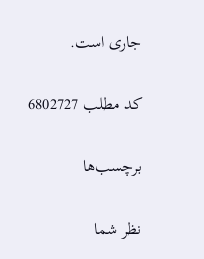جاری است.

کد مطلب 6802727

برچسب‌ها

نظر شما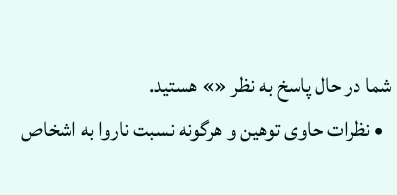شما در حال پاسخ به نظر «» هستید.
  • نظرات حاوی توهین و هرگونه نسبت ناروا به اشخاص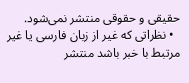حقیقی و حقوقی منتشر نمی‌شود.
  • نظراتی که غیر از زبان فارسی یا غیر مرتبط با خبر باشد منتشر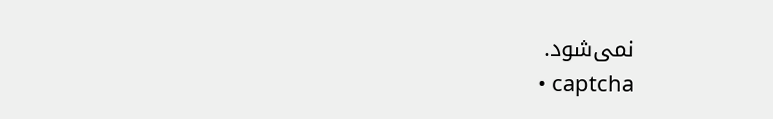نمی‌شود.
  • captcha